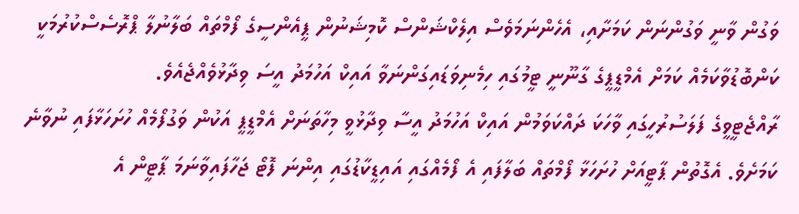ވަގުން ވާނީ ވަގުންނަން ކަމަށާއި، އެހެންނަމަވެސް އިލެކްޝަންސް ކޮމިޝަނުން ޕީއެންސީގެ ފޯމްތައް ބަލާނުލާ ޕްރޮސެސްކުރުމަކީ ކަންބޮޑުވާކަމެއް ކަމަށް އެމްޑީޕީގެ ގާނޫނީ ޓީމުގައި ހިމެނިވަޑައިގަންނަވާ އައިކް އަހުމަދު އީސަ ވިދާޅުވެއްޖެއެވެ.
ރާއްޖެޓީވީގެ ފަލަސުރުހީގައި ވާހަކަ ދައްކަވަމުން އައިކް އަހުމަދު އީސާ ވިދާޅުވީ މިހާތަނަށް އެމްޑީޕީ އަކުން ވަގުފޯމެއް ހުށަހަޅާފައި ނުވާނެ ކަމަށެވެ. އެގޮތުން ޕާޓީއަށް ހުށަހަޅާ ފޯމްތައް ބަލާފައި އެ ފޯމެއްގައި އައިޑީކާޑުގައި އިންނަ ފޮޓޯ ޖަހާފައިވާނަމަ ޕާޓީން އެ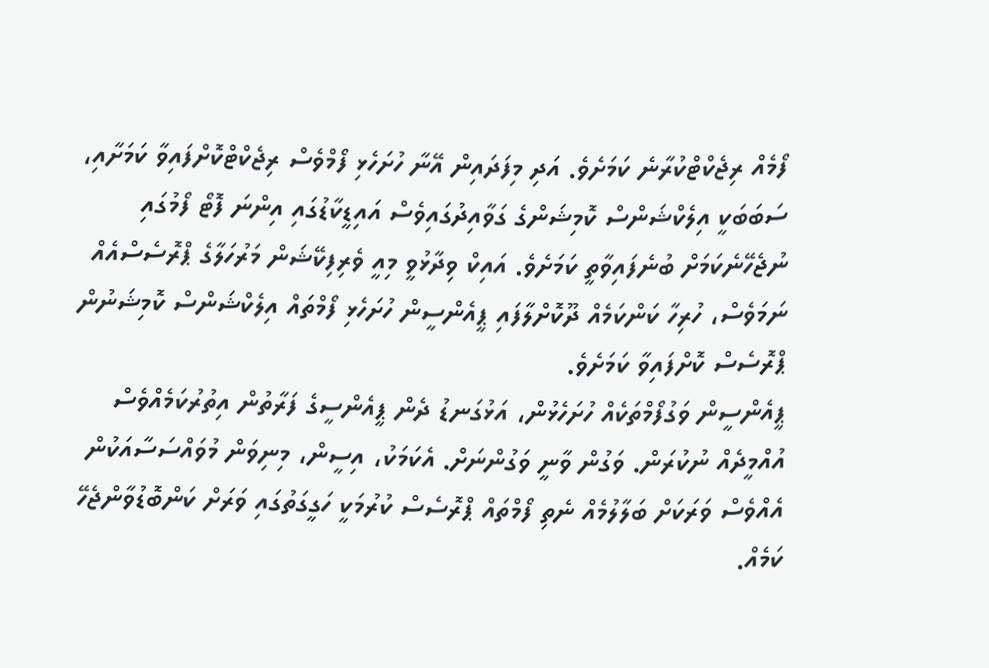ފޯމެއް ރިޖެކްޓްކުރާނެ ކަމަށެވެ. އަދި މިފަދައިން އޭނާ ހުށަހެޅި ފޯމްވެސް ރިޖެކްޓްކޮށްފައިވާ ކަމަށާއި، ސަބަބަކީ އިލެކްޝަންސް ކޮމިޝަންގެ ގަވާއިދުގައިވެސް އައިޑީކާޑުގައި އިންނަ ފޮޓޯ ފޯމުގައި ނުޖެހޭނެކަމަށް ބުނެފައިވާތީ ކަމަށެވެ. އައިކް ވިދާޅުވީ މިއީ ވެރިފިކޭޝަން މަރުހަލާގެ ޕްރޮސެސްއެއް ނަމަވެސް، ހުރިހާ ކަންކަމެއް ދޫކޮށްލާފައި ޕީއެންސީން ހުށަހެޅި ފޯމްތައް އިލެކްޝަންސް ކޮމިޝަނުން ޕްރޮސެސް ކޮށްފައިވާ ކަމަށެވެ.
ޕީއެންސީން ވަގުފޯމްތަކެއް ހުށަހެޅުން، އަޅުގަނޑު ދެން ޕީއެންސީގެ ފަރާތުން އިތުރުކަމެއްވެސް އުއްމީދެއް ނުކުރަން. ވަގުން ވާނީ ވަގުންނަށް. އެކަމަކު، އިސީން، މިނިވަން މުވައްސަސާއަކުން އެއްވެސް ވަރަކަށް ބަލާލުމެއް ނެތި ފޯމްތައް ޕްރޮސެސް ކުރުމަކީ ހަގީގަތުގައި ވަރަށް ކަންބޮޑުވާންޖެހޭ ކަމެއް.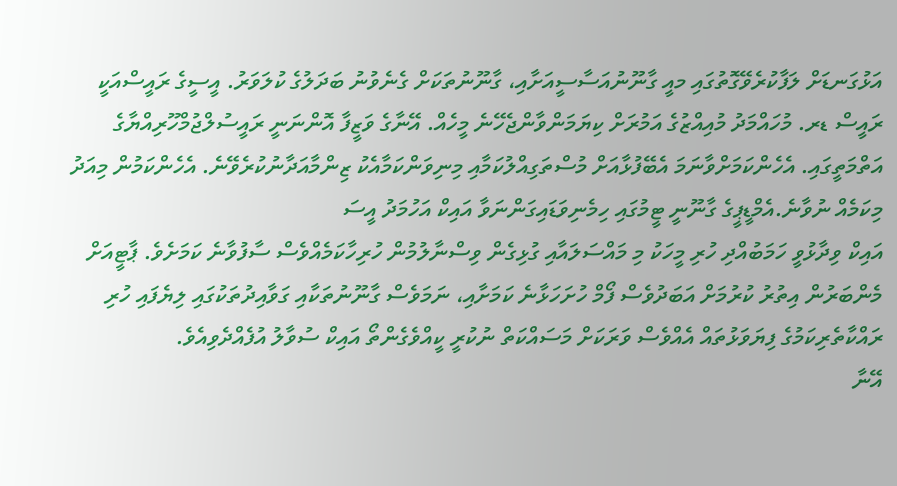އަޅުގަނޑަށް ލަފާކުރެވޭގޮތުގައި މއީ ގާނޫނުއަސާސީއަށާއި، ގާނޫނުތަކަށް ގެނެވުނު ބަދަލުގެ ކުލަވަރު. އީސީގެ ރައީސްއަކީ ރައީސް ޑރ. މުހައްމަދު މުއިއްޒުގެ އަމުރަށް ކިޔަމަންވާންޖެހޭނެ މީހެއް. އޭނާގެ ވަޒީފާ އޮންނަނީ ރައީސުލްޖުމްހޫރިއްޔާގެ އަތްމަތީގައި. އެހެންކަމަށްވާނަމަ އެބޭފުޅާއަށް މުސްތަގިއްލުކަމާއި މިނިވަންކަމާއެކު ޒިންމާއަދާނުކުރެވޭނެ. އެހެންކަމުން މިއަދު މިކަމެއް ނުވާނެ.އެމްޑީޕީގެ ގާނޫނީ ޓީމުގައި ހިމެނިވަޑައިގަންނަވާ އައިކް އަހުމަދު އީސަ
އައިކް ވިދާޅުވީ ހަމަބުއްދި ހުރި މީހަކު މި މައްސަލައާއި ގުޅިގެން ވިސްނާލުމުން ހުރިހާކަމެއްވެސް ސާފުވާނެ ކަމަށެވެ. ޕާޓީއަށް މެންބަރުން އިތުރު ކުރުމަށް އަބަދުވެސް ފޯމް ހުށަހަޅާނެ ކަމަށާއި، ނަމަވެސް ގާނޫނުތަކާއި ގަވާއިދުތަކުގައި ލިޔެފައި ހުރި ރައްކާތެރިކަމުގެ ފިޔަވަޅުތައް އެއްވެސް ވަރަކަށް މަސައްކަތް ނުކުރީ ކީއްވެގެންތޯ އައިކް ސުވާލު އުފެއްދެވިއެވެ.
އޭނާ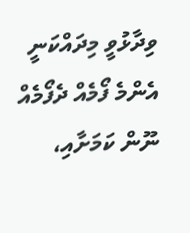ވިދާޅުވީ މިދައްކަނީ އެންމެ ފޯމެއް ދެފޯމެއް ނޫން ކަމަށާއި،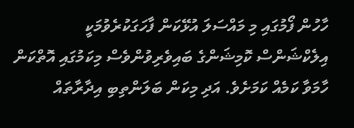ހާހުން ފޯމުގައި މި މައްސަލަ އުޅޭކަން ފާހަގަކުރެވުމަކީ އިލެކްޝަންސް ކޮމިޝަންގެ ބައިވެރިވުންވެސް މިކަމުގައި އޮތްކަން ހާމަވާ ކަމެއް ކަމަށެވެ. އަދި މިކަން ބަލަންތިބި އިދާރާތައް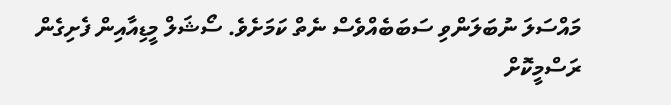މައްސަލަ ނުބަލަންވި ސަބަބެއްވެސް ނެތް ކަމަށެވެ. ސޯޝަލް މީޑިއާއިން ފެށިގެން ރަސްމީކޮށް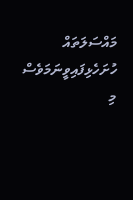މައްސަލަތައް ހުށަހެޅިފައިވީނަމަވެސް މި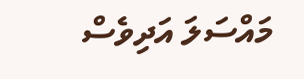މައްސަލަ އަދިވެސް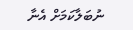ނުބަލާކަމަށް އެނާ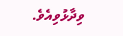ވިދާޅުވިއެވެ.